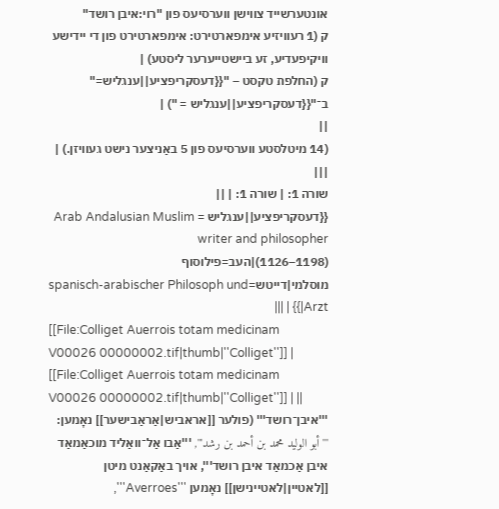אונטערשייד צווישן ווערסיעס פון "רוי:איבן רושד"
ק (1 רעוויזיע אימפארטירט: אימפארטירט פון די יידישע וויקיפעדיע, זע ביישטייערער ליסטע) |
ק (החלפת טקסט – "{{דעסקריפציע||ענגליש=" ב־"{{דעסקריפציע||ענגליש = ") |
||
(14 מיטלסטע ווערסיעס פון 5 באַניצער נישט געוויזן.) | |||
שורה 1: | שורה 1: | ||
{{דעסקריפציע||ענגליש = Arab Andalusian Muslim writer and philosopher (1126–1198)|העב=פילוסוף מוסלמי|דייטש=spanisch-arabischer Philosoph und Arzt|}} | |||
[[File:Colliget Auerrois totam medicinam V00026 00000002.tif|thumb|''Colliget'']] | [[File:Colliget Auerrois totam medicinam V00026 00000002.tif|thumb|''Colliget'']] | ||
'''איבן־רושד''' (פולער [[אראביש|אַראַבישער]] נאָמען: '''أبو الوليد محمد بن أحمد بن رشد''', '''אַבו אַל־וואַליד מוכאַמאַד איבן אַכמאַד איבן רושד''', אויך באַקאַנט מיטן [[לאטיין|לאטיינישן]] נאָמען '''Averroes''',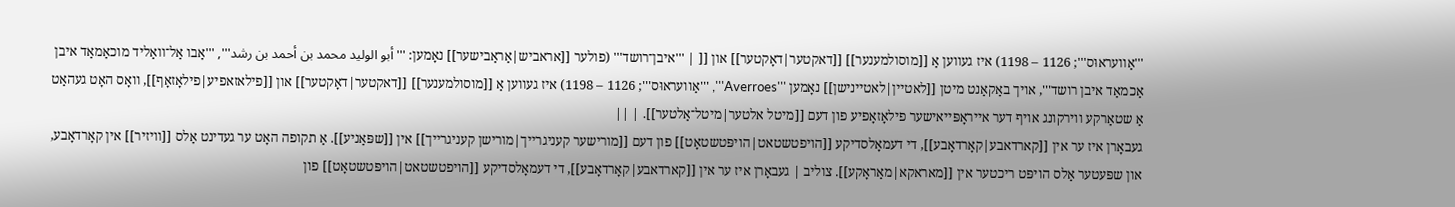'''אַוועראוּס'''; 1126 – 1198) איז געווען אַ [[מוסולמענער]] [[דאקטער|דאָקטער]] און [[ | '''איבן־רושד''' (פולער [[אראביש|אַראַבישער]] נאָמען: '''أبو الوليد محمد بن أحمد بن رشد''', '''אַבו אַל־וואַליד מוכאַמאַד איבן אַכמאַד איבן רושד''', אויך באַקאַנט מיטן [[לאטיין|לאטיינישן]] נאָמען '''Averroes''', '''אַוועראוּס'''; 1126 – 1198) איז געווען אַ [[מוסולמענער]] [[דאקטער|דאָקטער]] און [[פילאזאפיע|פילאָזאָף]], וואָס האָט געהאַט אַ שטאַרקע ווירקונג אויף דער אייראָפּייאישער פילאָזאָפיע פון דעם [[מיטל אלטער|מיטל־אַלטער]]. | ||
געבאָרן איז ער אין [[קארדאבע|קאָרדאָבע]], די דעמאָלסדיקע [[הויפטשטאט|הויפּטשטאָט]] פון דעם [[מורישער קעניגרייך|מורישן קעניגרייך]] אין [[שפּאַניע]]. אַ תקופה האָט ער געדינט אַלס [[וויזיר]] אין קאָרדאָבע, און שפּעטער אַלס הויפּט ריכטער אין [[מאראקא|מאַראָקע]]. צוליב | געבאָרן איז ער אין [[קארדאבע|קאָרדאָבע]], די דעמאָלסדיקע [[הויפטשטאט|הויפּטשטאָט]] פון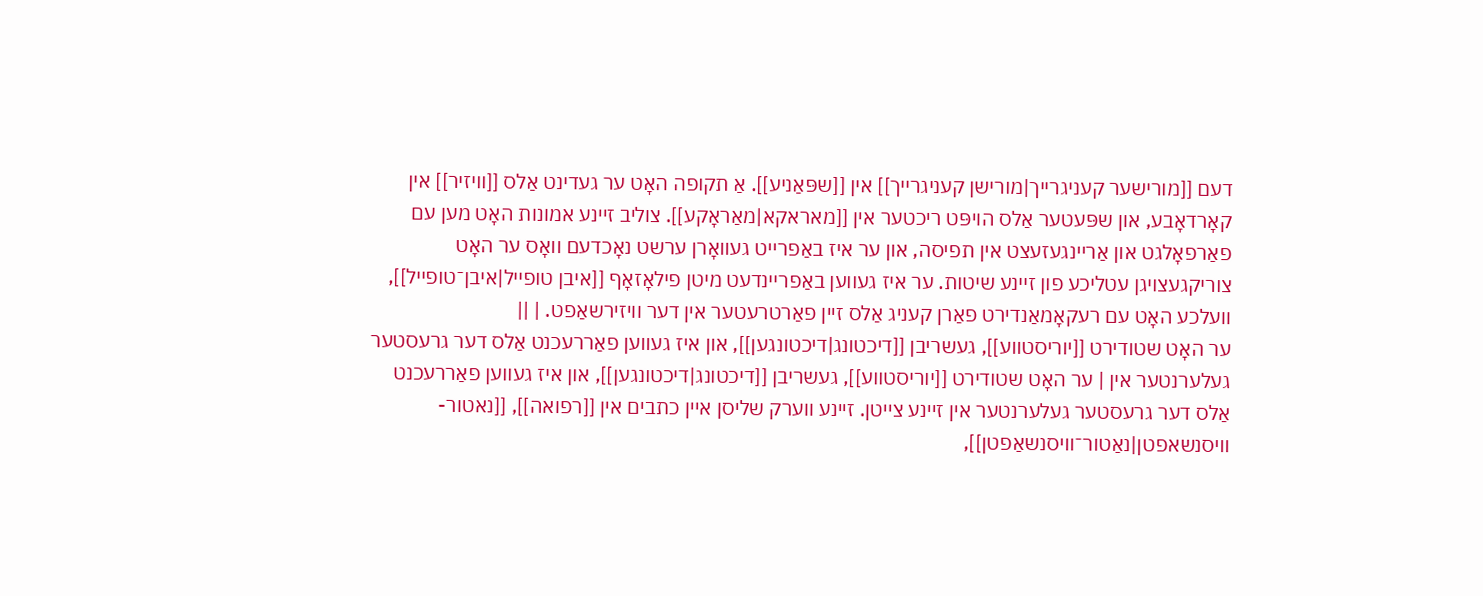דעם [[מורישער קעניגרייך|מורישן קעניגרייך]] אין [[שפּאַניע]]. אַ תקופה האָט ער געדינט אַלס [[וויזיר]] אין קאָרדאָבע, און שפּעטער אַלס הויפּט ריכטער אין [[מאראקא|מאַראָקע]]. צוליב זיינע אמונות האָט מען עם פאַרפאָלגט און אַריינגעזעצט אין תפיסה, און ער איז באַפרייט געוואָרן ערשט נאָכדעם וואָס ער האָט צוריקגעצויגן עטליכע פון זיינע שיטות. ער איז געווען באַפריינדעט מיטן פילאָזאָף [[איבן טופייל|איבן־טופייל]], וועלכע האָט עם רעקאָמאַנדירט פאַרן קעניג אַלס זיין פאַרטרעטער אין דער וויזירשאַפט. | ||
ער האָט שטודירט [[יוריסטווע]], געשריבן [[דיכטונג|דיכטונגען]], און איז געווען פאַררעכנט אַלס דער גרעסטער געלערנטער אין | ער האָט שטודירט [[יוריסטווע]], געשריבן [[דיכטונג|דיכטונגען]], און איז געווען פאַררעכנט אַלס דער גרעסטער געלערנטער אין זיינע צייטן. זיינע ווערק שליסן איין כתבים אין [[רפואה]], [[נאטור-וויסנשאפטן|נאַטור־וויסנשאַפטן]],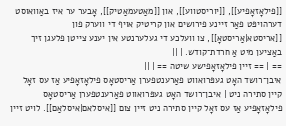[[פילאָזאָפיע]], [[יוריסטווע]], און [[מאַטעמאַטיק]], אָבער ער איז באַוואוסט דערהויפּט פאַר זיינע פירושים און קריטיק אויף די ווערק פון [[אריסטא|אַריסטאָ]], צו וועלכע די געלערנטע אין יענע צייטן פלעגן זיך באַציען מיט אַ חרדת־קודש. | ||
== | == זיין פילאָזאָפישע שיטה == | ||
איבן־רושד האָט געפּרואווט פאַרענטפערן אַריסטאָס פילאָזאָפיע אַז עס זאָל קיין סתירה ניט | איבן־רושד האָט געפּרואווט פאַרענטפערן אַריסטאָס פילאָזאָפיע אַז עס זאָל קיין סתירה ניט זיין צום [[איסלאם|איסלאַם]]. לויט זיין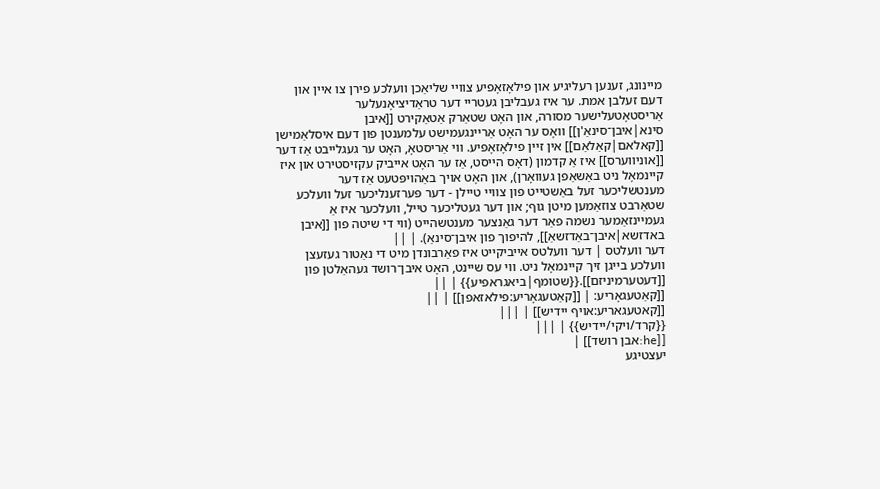מיינונג, זענען רעליגיע און פילאָזאָפיע צוויי שליאַכן וועלכע פירן צו איין און דעם זעלבן אמת. ער איז געבליבן געטריי דער טראַדיציאָנעלער אַריסטאָטעלישער מסורה, און האָט שטאַרק אַטאַקירט [[איבן סינא|איבן־סינאַ'ן]] וואָס ער האָט אַריינגעמישט עלמענטן פון דעם איסלאַמישן [[קאלאם|קאַלאַם]] אין זיין פילאָזאָפיע. ווי אַריסטאָ, האָט ער געגלייבט אַז דער [[אוניווערס]] איז אַ קדמון (דאָס הייסט, אַז ער האָט אייביק עקזיסטירט און איז קיינמאָל ניט באַשאַפן געוואָרן), און האָט אויך באַהויפּטעט אַז דער מענטשליכער זעל באַשטייט פון צוויי טיילן - דער פּערזענליכער זעל וועלכע שטאַרבט צוזאַמען מיטן גוף; און דער געטליכער טייל, וועלכער איז אַ געמיינזאַמער נשמה פאַר דער גאַנצער מענטשהייט (ווי די שיטה פון [[איבן באדזשא|איבן־באַדזשאַ]], להיפוך פון איבן־סינאַ). | ||
דער וועלטס | דער וועלטס אייביקייט איז פאַרבונדן מיט די נאַטור געזעצן וועלכע בייגן זיך קיינמאָל ניט. ווי עס שיינט, האָט איבן־רושד געהאַלטן פון [[דעטערמיניזם]].{{שטומף|ביאגראפיע}} | ||
[[קאַטעגאָריע: | [[קאַטעגאָריע:פילאזאפן]] | ||
[[קאטעגאריע:אויף יידיש]] | |||
{{קרד/ויקי/יידיש}} | |||
[[he:אבן רושד]] |
יעצטיגע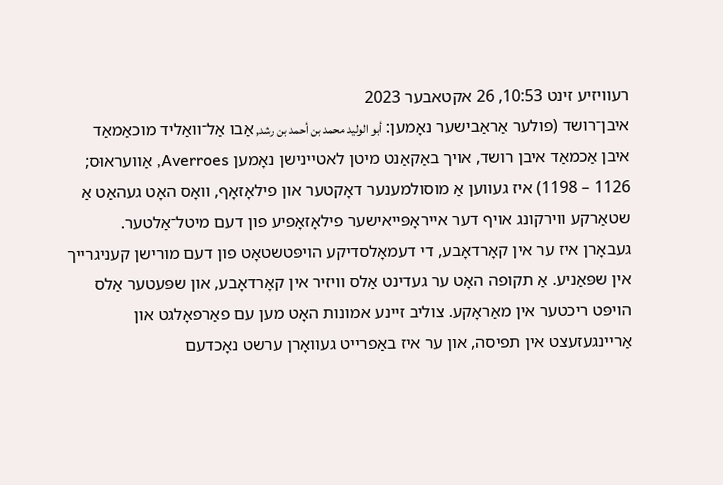רעוויזיע זינט 10:53, 26 אקטאבער 2023
איבן־רושד (פולער אַראַבישער נאָמען: أبو الوليد محمد بن أحمد بن رشد, אַבו אַל־וואַליד מוכאַמאַד איבן אַכמאַד איבן רושד, אויך באַקאַנט מיטן לאטיינישן נאָמען Averroes, אַוועראוּס; 1126 – 1198) איז געווען אַ מוסולמענער דאָקטער און פילאָזאָף, וואָס האָט געהאַט אַ שטאַרקע ווירקונג אויף דער אייראָפּייאישער פילאָזאָפיע פון דעם מיטל־אַלטער.
געבאָרן איז ער אין קאָרדאָבע, די דעמאָלסדיקע הויפּטשטאָט פון דעם מורישן קעניגרייך אין שפּאַניע. אַ תקופה האָט ער געדינט אַלס וויזיר אין קאָרדאָבע, און שפּעטער אַלס הויפּט ריכטער אין מאַראָקע. צוליב זיינע אמונות האָט מען עם פאַרפאָלגט און אַריינגעזעצט אין תפיסה, און ער איז באַפרייט געוואָרן ערשט נאָכדעם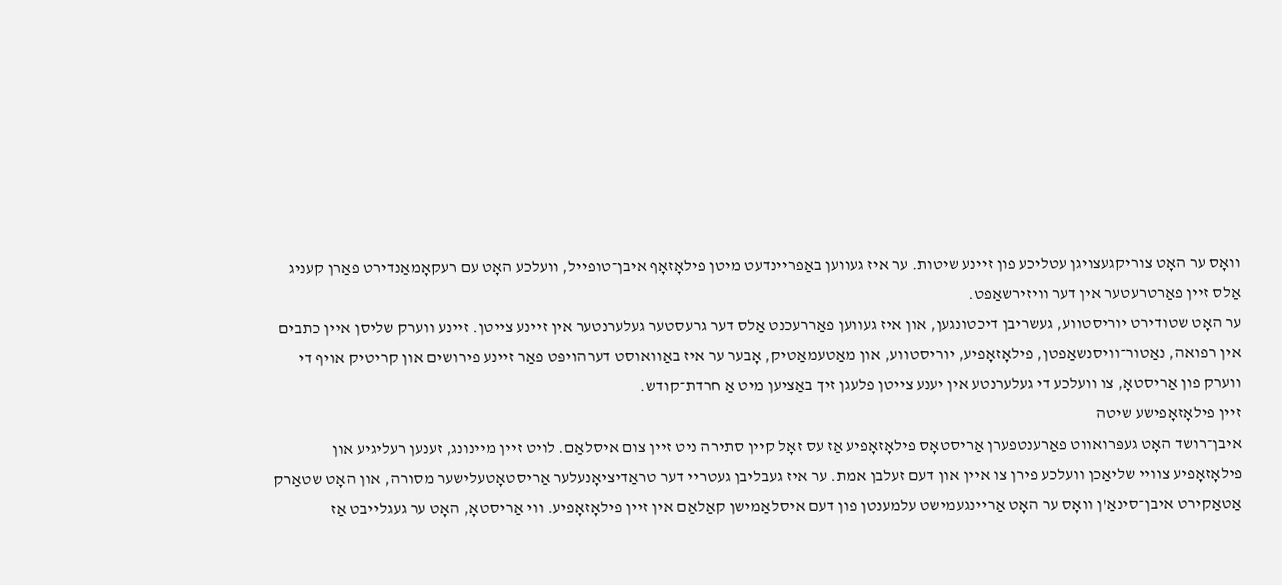וואָס ער האָט צוריקגעצויגן עטליכע פון זיינע שיטות. ער איז געווען באַפריינדעט מיטן פילאָזאָף איבן־טופייל, וועלכע האָט עם רעקאָמאַנדירט פאַרן קעניג אַלס זיין פאַרטרעטער אין דער וויזירשאַפט.
ער האָט שטודירט יוריסטווע, געשריבן דיכטונגען, און איז געווען פאַררעכנט אַלס דער גרעסטער געלערנטער אין זיינע צייטן. זיינע ווערק שליסן איין כתבים אין רפואה, נאַטור־וויסנשאַפטן, פילאָזאָפיע, יוריסטווע, און מאַטעמאַטיק, אָבער ער איז באַוואוסט דערהויפּט פאַר זיינע פירושים און קריטיק אויף די ווערק פון אַריסטאָ, צו וועלכע די געלערנטע אין יענע צייטן פלעגן זיך באַציען מיט אַ חרדת־קודש.
זיין פילאָזאָפישע שיטה
איבן־רושד האָט געפּרואווט פאַרענטפערן אַריסטאָס פילאָזאָפיע אַז עס זאָל קיין סתירה ניט זיין צום איסלאַם. לויט זיין מיינונג, זענען רעליגיע און פילאָזאָפיע צוויי שליאַכן וועלכע פירן צו איין און דעם זעלבן אמת. ער איז געבליבן געטריי דער טראַדיציאָנעלער אַריסטאָטעלישער מסורה, און האָט שטאַרק אַטאַקירט איבן־סינאַ'ן וואָס ער האָט אַריינגעמישט עלמענטן פון דעם איסלאַמישן קאַלאַם אין זיין פילאָזאָפיע. ווי אַריסטאָ, האָט ער געגלייבט אַז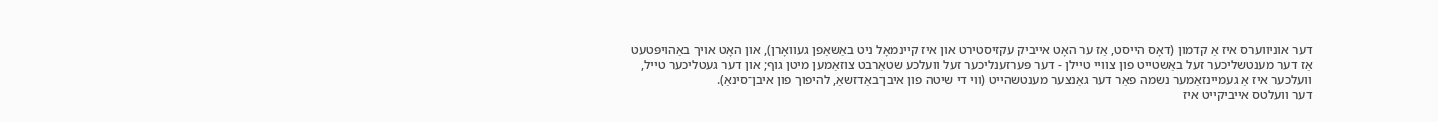דער אוניווערס איז אַ קדמון (דאָס הייסט, אַז ער האָט אייביק עקזיסטירט און איז קיינמאָל ניט באַשאַפן געוואָרן), און האָט אויך באַהויפּטעט אַז דער מענטשליכער זעל באַשטייט פון צוויי טיילן - דער פּערזענליכער זעל וועלכע שטאַרבט צוזאַמען מיטן גוף; און דער געטליכער טייל, וועלכער איז אַ געמיינזאַמער נשמה פאַר דער גאַנצער מענטשהייט (ווי די שיטה פון איבן־באַדזשאַ, להיפוך פון איבן־סינאַ).
דער וועלטס אייביקייט איז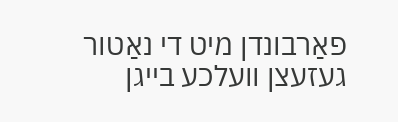פאַרבונדן מיט די נאַטור געזעצן וועלכע בייגן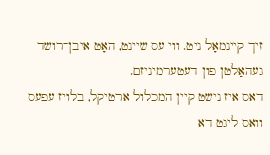זיך קיינמאָל ניט. ווי עס שיינט, האָט איבן־רושד געהאַלטן פון דעטערמיניזם.
דאס איז נישט קיין המכלול ארטיקל, בלויז עפעס וואס ליגט דא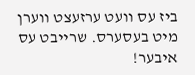ביז עס וועט ערזעצט ווערן מיט בעסערס. שרייבט עס איבער!